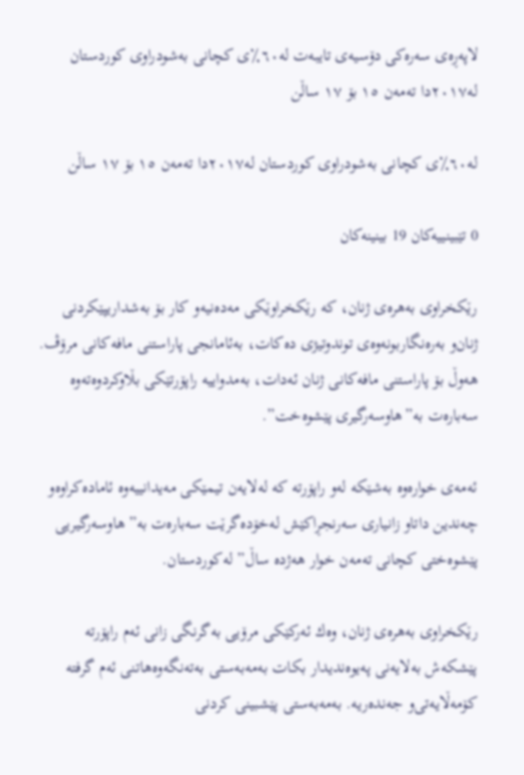لاپەڕەی سەرەکی دۆسیەی تایبەت لە٦٠٪ی کچانی بەشودراوی کوردستان لە٢٠١٧دا تەمەن ١٥ بۆ ١٧ ساڵن

لە٦٠٪ی کچانی بەشودراوی کوردستان لە٢٠١٧دا تەمەن ١٥ بۆ ١٧ ساڵن

0 تێبینییەکان 19 بینینەکان

رێكخراوی‌ به‌هره‌ی‌ ژنان، كه‌ رێكخراوێكی‌ مه‌ده‌نیه‌‌و كار بۆ به‌شداریپێكردنی‌ ژنان‌و به‌ره‌نگاربونه‌وه‌ی‌ توندوتیژی‌ ده‌كات، به‌ئامانجی‌ پاراستنی‌ مافه‌كانی‌ مرۆڤ. هه‌وڵ بۆ پاراستنی‌ مافه‌كانی‌ ژنان ئه‌دات، به‌مدواییه‌ راپۆرتێكی‌ بڵاوكردوه‌ته‌وه‌ سه‌باره‌ت به‌”هاوسه‌رگیری‌ پێشوه‌خت”.

ئه‌مه‌ی‌ خواره‌وه‌ به‌شێكه‌ له‌و راپۆرته‌ كه‌ له‌لایه‌ن تیمێكی‌ مه‌یدانییه‌وه‌ ئاماده‌كراوه‌و چه‌ندین داتاو زانیاری‌ سه‌رنجڕاكێش له‌خۆده‌گرێت سه‌باره‌ت به‌”هاوسه‌رگیریی‌ پێشوه‌ختی‌ كچانی‌ ته‌مه‌ن خوار هه‌ژده‌ ساڵ‌” له‌كوردستان.

رێكخراوی‌ به‌هره‌ی‌ ژنان، وه‌ك ئه‌ركێكی‌ مرۆیی به‌گرنگی‌ زانی‌ ئه‌م راپۆرته‌ پێشكه‌ش بە‌لایه‌نی‌ په‌یوه‌ندیدار بكات به‌مه‌به‌ستی‌ به‌ته‌نگه‌وه‌هاتنی‌ ئه‌م گرفته‌ كۆمه‌ڵایه‌تی‌و جه‌نده‌ریه‌. به‌مه‌به‌ستی‌ پێشبینی‌ كردنی‌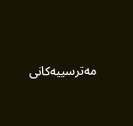مه‌ترسییه‌كانی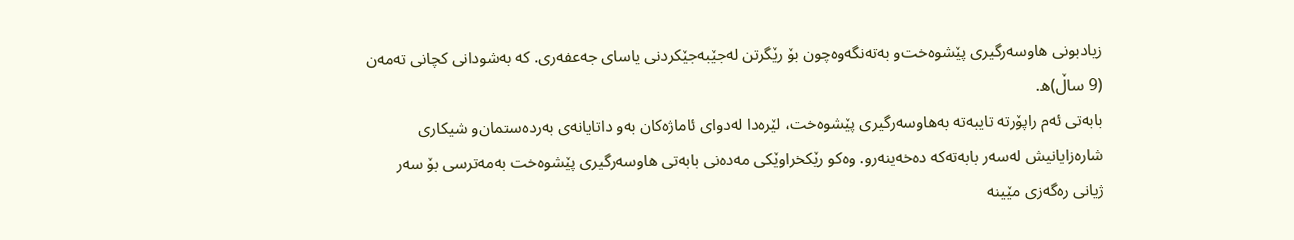زیادبونی‌ هاوسه‌رگیری‌ پێشوه‌خت‌و به‌ته‌نگه‌وه‌چون بۆ رێگرتن له‌جێبه‌جێكردنی‌ یاسای جه‌عفه‌ری‌. كه‌ به‌شودانی‌ كچانی‌ ته‌مه‌ن (9 ساڵ)ه‌.
بابه‌تی‌ ئه‌م راپۆرته‌ تایبه‌ته‌ بە‌هاوسه‌رگیری‌ پێشوه‌خت، لێره‌دا له‌دوای‌ ئاماژه‌كان به‌و داتایانه‌ی‌ به‌رده‌ستمان‌و شیكاری‌ شاره‌زایانیش له‌سه‌ر بابه‌ته‌كه‌ ده‌خه‌ینه‌رو. وه‌كو رێكخراوێكی‌ مه‌ده‌نی‌ بابه‌تی‌ هاوسه‌رگیری‌ پێشوه‌خت به‌مه‌ترسی بۆ سه‌ر ژیانی‌ ره‌گه‌زی‌ مێینه‌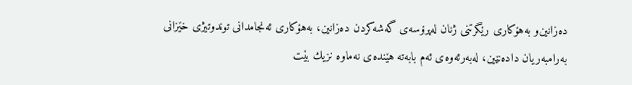ده‌زانین‌‌و به‌هۆكاری‌ رێگرتنی‌ ژنان له‌پرۆسه‌ی‌ گه‌شه‌كردن ده‌زانین، به‌هۆكاری‌ ئه‌نجامدانی‌ توندوتیژی‌ خێزانی‌ به‌رامبه‌ریان داده‌نێین، له‌به‌رئه‌وه‌ی‌ ئه‌م بابه‌ته ‌هێنده‌ی‌ نه‌ماوه‌ نزیك بێت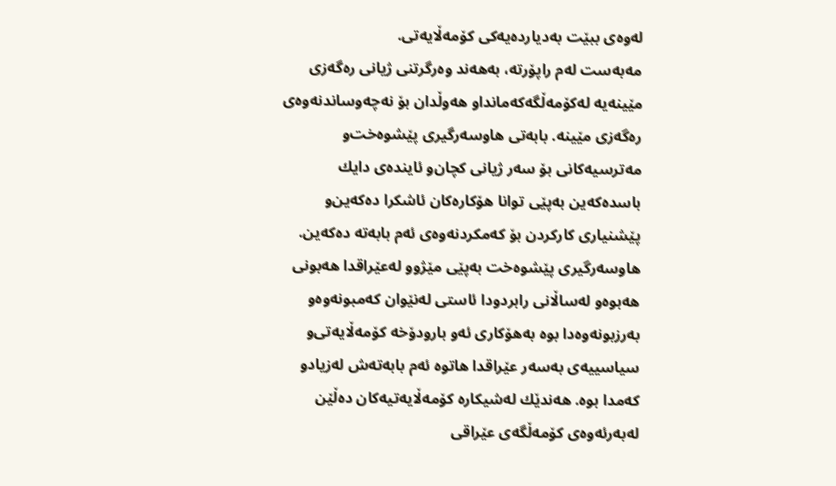له‌وه‌ی‌ ببێت به‌دیارده‌یه‌كی‌ كۆمه‌ڵایه‌تی‌.
مه‌به‌ست له‌م راپۆرته‌، به‌هه‌ند وه‌رگرتنی‌ ژیانی‌ ره‌گه‌زی‌ مێینه‌یه‌ له‌كۆمه‌ڵگه‌كه‌ماندا‌و هه‌وڵدان بۆ نەچه‌وساندنه‌وه‌ی‌ ره‌گه‌زی‌ مێینه‌. بابه‌تی‌ هاوسه‌رگیری‌ پێشوه‌خت‌و مه‌ترسیه‌كانی‌ بۆ سه‌ر ژیانی‌ كچان‌و ئاینده‌ی‌ دایك باسده‌كه‌ین به‌پێی توانا هۆكاره‌كان ئاشكرا ده‌كه‌ین‌و پێشنیاری‌ كاركردن بۆ كه‌مكردنه‌وه‌ی‌ ئه‌م بابه‌ته‌ ده‌كه‌ین.
هاوسه‌رگیری‌ پێشوه‌خت به‌پێی مێژوو له‌عێراقدا هه‌بونی‌ هه‌بوه‌و له‌ساڵانی‌ رابردودا ئاستی‌ له‌نێوان كه‌مبونه‌وه‌و به‌رزبونه‌وه‌دا بوه‌ به‌هۆكاری‌ ئه‌و بارودۆخه‌ كۆمه‌ڵایه‌تی‌‌و سیاسییه‌ی‌ به‌سه‌ر عێراقدا هاتوه‌ ئه‌م بابه‌ته‌ش له‌زیاد‌و كه‌مدا بوه‌. هه‌ندێك له‌شیكاره‌ كۆمه‌ڵایه‌تیه‌كان ده‌ڵێن له‌به‌رئه‌وه‌ی‌ كۆمه‌ڵگه‌ی‌ عێراقی‌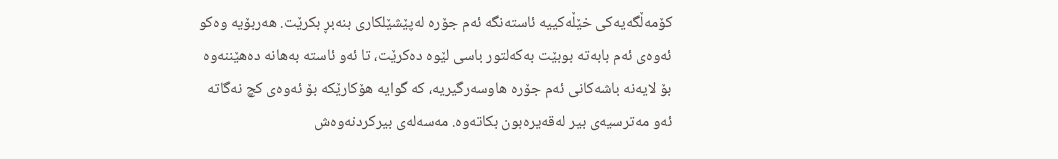كۆمه‌ڵگه‌یه‌كی‌ خێڵه‌كییه‌ ئاسته‌نگه‌ ئه‌م جۆره‌ له‌پێشێلكاری‌ بنه‌بڕ بكرێت. هه‌ربۆیه‌ وه‌كو ئه‌وه‌ی‌ ئه‌م بابه‌ته‌ بوبێت به‌كه‌لتور باسی لێوه‌ ده‌كرێت، تا ئه‌و ئاسته‌ به‌هانه‌ ده‌هێننه‌وه‌ بۆ لایه‌نه ‌باشه‌كانی‌ ئه‌م جۆره‌ هاوسه‌رگیریه‌، كه‌ گوایه‌ هۆكارێكه‌ بۆ ئه‌وه‌ی‌ كچ نه‌گاته‌ ئه‌و مه‌ترسیه‌ی‌ بیر له‌قه‌یره‌بون بكاته‌وه‌. مه‌سه‌له‌ی‌ بیركردنه‌وه‌ش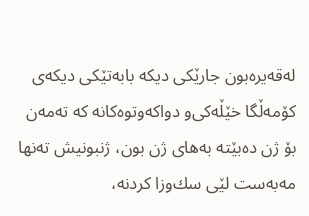له‌قه‌یره‌بون جارێكی‌ دیكه‌ بابه‌تێكی‌ دیكه‌ی‌ كۆمه‌ڵگا خێڵه‌كی‌و دواكه‌وتوه‌كانه‌ كه‌ ته‌مه‌ن بۆ ژن ده‌بێته‌ به‌های‌ ژن بون، ژنبونیش ته‌نها مه‌به‌ست لێی سك‌وزا كردنه‌،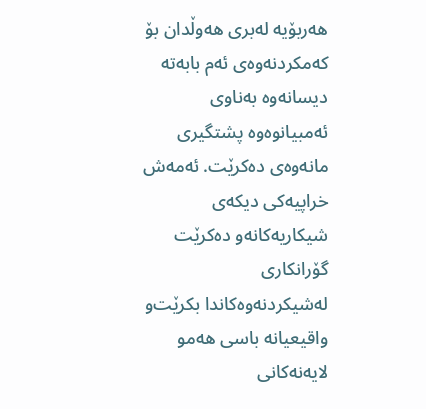هه‌ربۆیه‌ له‌بری‌ هه‌وڵدان بۆ كه‌مكردنه‌وه‌ی‌ ئه‌م بابه‌ته‌ دیسانه‌وه‌ به‌ناوی‌ ئه‌مبیانوه‌وه‌ پشتگیری‌ مانه‌وه‌ی‌ ده‌كرێت. ئه‌مه‌ش خراپیه‌كی‌ دیكه‌ی‌ شیكاریه‌كانه‌و ده‌كرێت گۆرانكاری‌ له‌شیكردنه‌وه‌كاندا بكرێت‌و واقیعیانه‌ باسی هه‌مو لایه‌نه‌كانی‌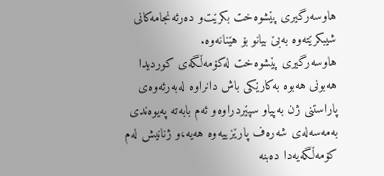هاوسه‌رگیری‌ پێشوه‌خت بكرێت‌و ده‌رئه‌نجامه‌كانی‌ شیبكرێته‌وه‌ به‌بێ بیانو بۆ هێنانه‌وه‌.
هاوسه‌رگیری‌ پێشوه‌خت له‌كۆمه‌ڵگه‌ی‌ كوردیدا هه‌بونی‌ هه‌بوه‌ به‌كارێكی‌ باش دانراوه‌ له‌به‌رئه‌وه‌ی‌ پاراستنی‌ ژن بە‌پیاو سپێردراوه‌و ئه‌م بابه‌ته‌ په‌یوه‌ندی‌ بە‌مه‌سه‌له‌ی‌ شه‌ره‌ف پارێزییه‌وه‌ هه‌یه‌،‌و ژنانیش له‌م كۆمه‌ڵگه‌یه‌دا ده‌بنه‌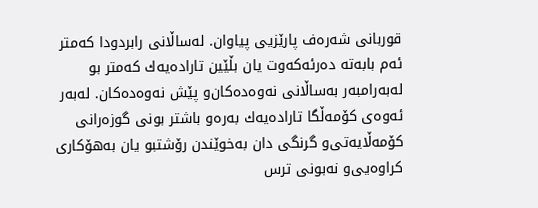قوربانی‌ شه‌رەف پارێزیی‌ پیاوان. له‌ساڵانی‌ رابردودا كه‌متر ئه‌م بابه‌ته ‌ده‌رئه‌كه‌وت یان بڵێین تاراده‌یه‌ك كه‌متر بو له‌به‌رامبه‌ر بە‌ساڵانی‌ نه‌وه‌ده‌كان‌‌و پێش نه‌وه‌ده‌كان. له‌به‌ر ئه‌وه‌ی‌ كۆمه‌ڵگا تاراده‌یه‌ك به‌ره‌و باشتر بونی‌ گوزه‌رانی‌ كۆمه‌ڵایه‌تی‌و گرنگی‌ دان به‌خوێندن رۆشتبو یان به‌هۆكاری‌ كراوه‌یی‌‌و نه‌بونی‌ ترس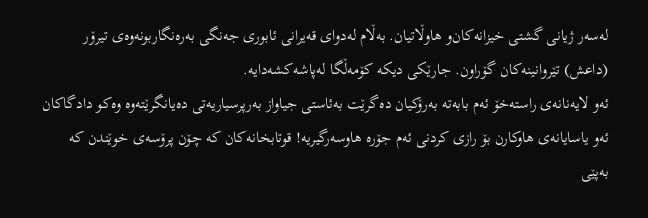له‌سه‌ر ژیانی‌ گشتی‌ خیزانه‌كان‌و هاوڵاتیان. به‌ڵام له‌دوای‌ قه‌یرانی‌ ئابوری‌ جه‌نگی‌ به‌ره‌نگاربونه‌وه‌ی‌ تیرۆر (داعش) تێروانینه‌كان گۆراون. جارێكی‌ دیكه‌ كۆمه‌ڵگا له‌پاشه‌كشه‌دایه‌.
ئه‌و لایه‌نانه‌ی‌ راسته‌خۆ ئه‌م بابه‌ته‌ به‌رۆكیان ده‌گرێت بە‌ئاستی‌ جیاواز به‌رپرسیاریه‌تی‌ ده‌یانگرێته‌وه‌ وه‌كو دادگاكان ئه‌و یاسایانه‌ی‌ هاوكارن بۆ رازی‌ كردنی‌ ئه‌م جۆره‌ هاوسه‌رگیریه‌! قوتابخانه‌كان كه‌ چۆن پرۆسه‌ی‌ خوێندن كه‌ به‌پێی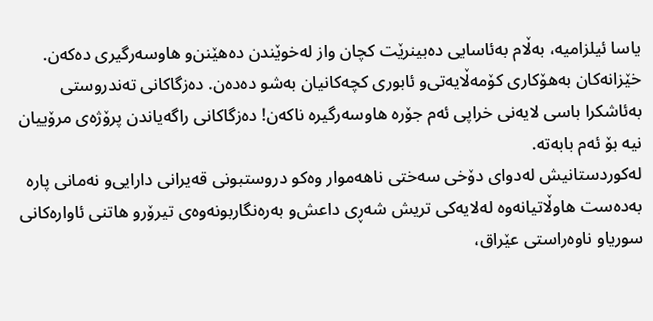یاسا ئیلزامیه‌، به‌ڵام به‌ئاسایی ده‌بینرێت كچان واز له‌خوێندن ده‌هێنن‌و هاوسه‌رگیری‌ ده‌كه‌ن. خێزانه‌كان به‌هۆكاری‌ كۆمه‌ڵایه‌تی‌‌و ئابوری‌ كچه‌كانیان به‌شو ده‌ده‌ن. ده‌زگاكانی‌ ته‌ندروستی‌ به‌ئاشكرا باسی لایه‌نی‌ خراپی ئه‌م جۆره‌ هاوسه‌رگیره‌ ناكه‌ن! ده‌زگاكانی‌ راگه‌یاندن پرۆژه‌ی‌ مرۆییان نیه‌ بۆ ئه‌م بابه‌ته‌.
له‌كوردستانیش له‌دوای‌ دۆخی‌ سه‌ختی‌ ناهه‌موار وه‌كو دروستبونی‌ قه‌یرانی‌ دارایی‌و نه‌مانی‌ پاره‌ به‌ده‌ست هاوڵاتیانه‌وه‌ له‌لایه‌كی‌ تریش شه‌ڕی‌ داعش‌و به‌ره‌نگاربونه‌وه‌ی‌ تیرۆر‌و هاتنی‌ ئاواره‌كانی‌ سوریاو ناوه‌راستی‌ عێراق،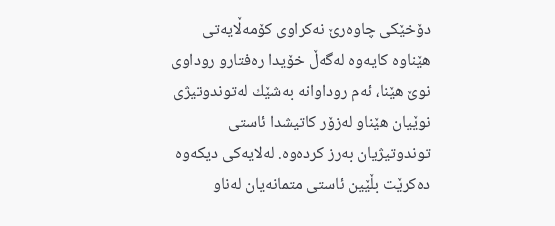دۆخێكی‌ چاوه‌رێ نه‌كراوی‌ كۆمه‌ڵایه‌تی‌ هێناوه‌ كایه‌وه‌ له‌گه‌ڵ خۆیدا ره‌فتارو روداوی‌ نوێ هێنا، ئه‌م روداوانه‌ به‌شێك له‌توندوتیژی‌ نوێیان هێنا‌و له‌زۆر كاتیشدا ئاستی‌ توندوتیژیان به‌رز كرده‌وه‌. له‌لایه‌كی‌ دیكه‌وه‌ ده‌كرێت بڵێین ئاستی‌ متمانه‌یان له‌ناو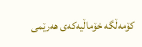كۆمه‌ڵگه‌ خۆماڵیه‌كه‌ی‌ هه‌رێمی‌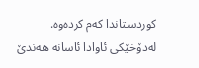كوردستاندا كه‌م كرده‌وه‌. له‌دۆخێكی‌ ئاوادا ئاسانه‌ هه‌ندێ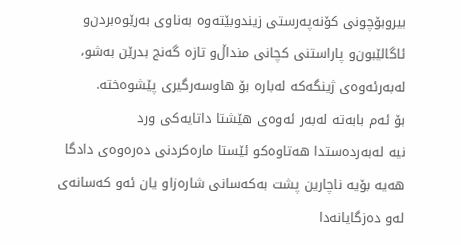بیروبۆچونی‌ كۆنه‌په‌رستی‌ زیندوبێته‌وه‌ به‌ناوی‌ به‌رێوه‌بردن‌و ئاگالێبون‌و پاراستنی كچانی‌ منداڵ‌و تازه‌ گه‌نج بدرێن به‌شو، له‌به‌رئه‌وه‌ی‌ ژینگه‌كه‌ له‌باره‌ بۆ هاوسه‌رگیری‌ پێشوه‌خته‌.
بۆ ئه‌م بابه‌ته‌ له‌به‌ر ئه‌وه‌ی‌ هێشتا داتایه‌كی‌ ورد نیه ‌له‌به‌رده‌ستدا هه‌تاوه‌كو ئێستا ماره‌كردنی‌ ده‌ره‌وه‌ی‌ دادگا هه‌یه‌ بۆیه‌ ناچارین پشت بە‌كه‌سانی‌ شاره‌زاو یان ئه‌و كه‌سانه‌ی‌ له‌و ده‌زگایانه‌دا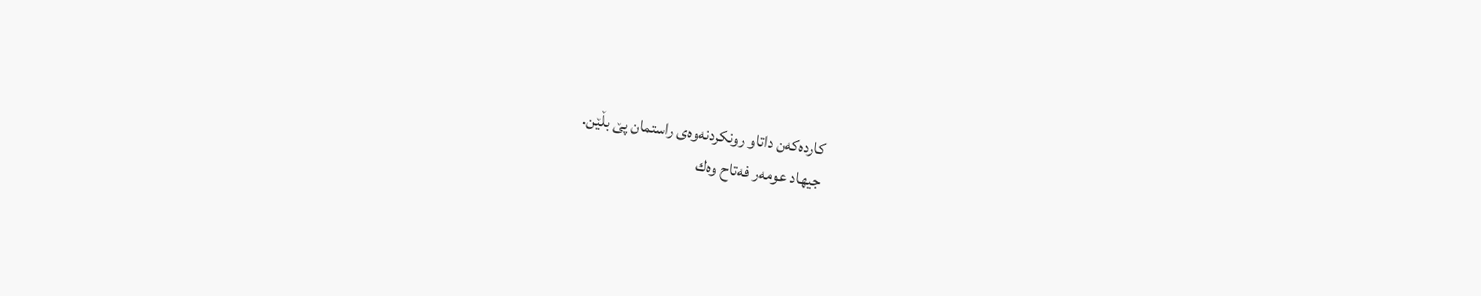كارده‌كه‌ن داتاو رونكردنه‌وه‌ی‌ راستمان پێ بڵێن.
جیهاد عومه‌ر فەتاح وه‌ك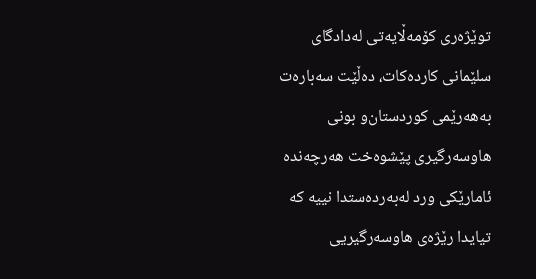توێژه‌ری‌ كۆمه‌ڵایه‌تی‌ له‌دادگای‌ سلێمانی‌ كارده‌كات، ده‌ڵێت سه‌باره‌ت بە‌هه‌رێمی‌ كوردستان‌و بونی‌ هاوسه‌رگیری‌ پێشوه‌خت هه‌رچه‌نده‌ ئامارێكی‌ ورد له‌به‌رده‌ستدا نییه‌ كه‌ تیایدا رێژه‌ی‌ هاوسه‌رگیریی‌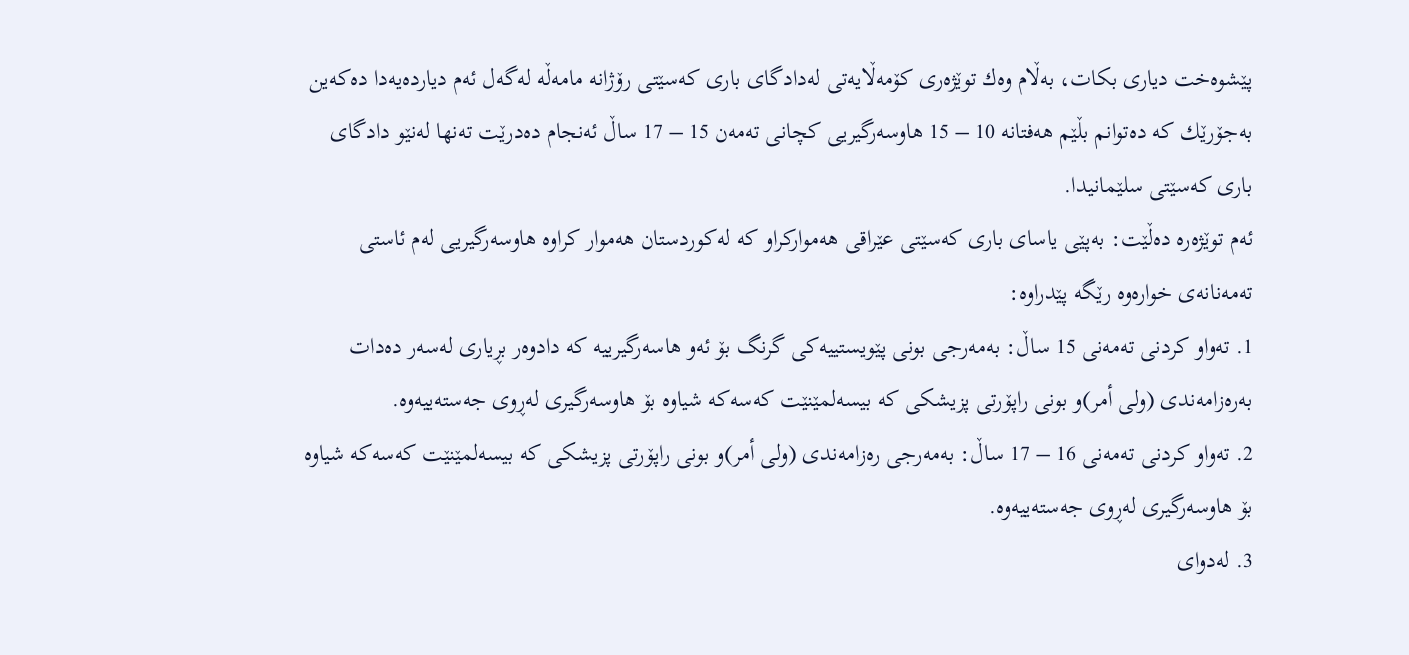پێشوه‌خت دیاری‌ بكات، به‌ڵام وه‌ك توێژه‌ری‌ كۆمه‌ڵایه‌تی‌ له‌دادگای‌ باری‌ كه‌سێتی‌ رۆژانه‌ مامه‌ڵه‌ له‌گه‌ل ئه‌م دیارده‌یه‌دا ده‌كه‌ین به‌جۆرێك كه‌ ده‌توانم بڵێم هه‌فتانه‌ 10 – 15 هاوسه‌رگیریی‌ كچانی‌ ته‌مه‌ن 15 – 17 ساڵ‌ ئه‌نجام ده‌درێت ته‌نها له‌نێو دادگای‌ باری‌ كه‌سێتی‌ سلێمانیدا.
ئه‌م توێژه‌ره‌ ده‌ڵێت: به‌پێی‌ یاسای‌ باری‌ كه‌سێتی‌ عێراقی‌ هه‌مواركراو كه‌ له‌كوردستان هه‌موار كراوه‌ هاوسه‌رگیریی‌ له‌م ئاستی‌ ته‌مه‌نانه‌ی‌ خواره‌وه‌ رێگه‌ پێدراوه‌:
1. ته‌واو كردنی‌ ته‌مه‌نی‌ 15 ساڵ‌: به‌مه‌رجی‌ بونی‌ پێویستییه‌كی‌ گرنگ بۆ ئه‌و هاسه‌رگیرییه‌ كه‌ دادوه‌ر بڕیاری‌ له‌سه‌ر ده‌دات به‌ره‌زامه‌ندی‌ (ولی‌ أمر)و بونی‌ راپۆرتی‌ پزیشكی‌ كه‌ بیسه‌لمێنێت كه‌سه‌كه‌ شیاوه‌ بۆ هاوسه‌رگیری‌ له‌ڕوی‌ جه‌سته‌ییه‌وه‌.
2. ته‌واو كردنی‌ ته‌مه‌نی‌ 16 – 17 ساڵ‌: به‌مه‌رجی‌ ره‌زامه‌ندی‌ (ولی‌ أمر)و بونی‌ راپۆرتی‌ پزیشكی‌ كه‌ بیسه‌لمێنێت كه‌سه‌كه‌ شیاوه‌ بۆ هاوسه‌رگیری‌ له‌ڕوی‌ جه‌سته‌ییه‌وه‌.
3. له‌دوای‌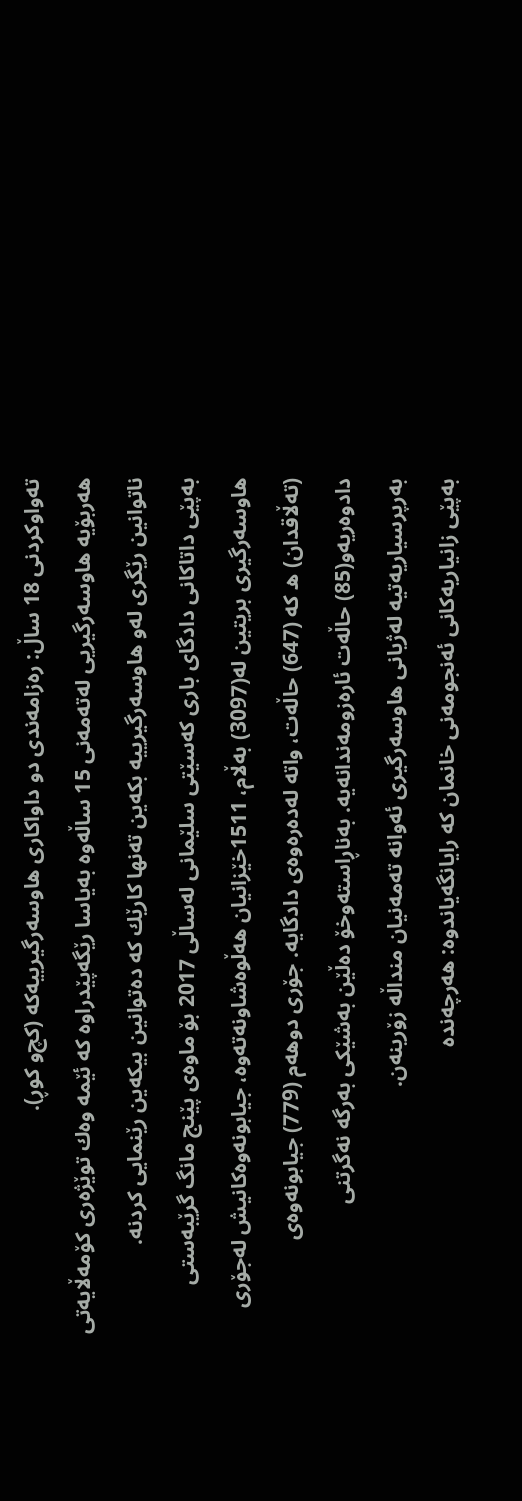ته‌واوكردنی‌ 18 ساڵ‌: ره‌زامه‌ندی‌ دو داواكاری‌ هاوسه‌رگیرییه‌كه‌ (كچ‌و كوڕ).
هه‌ربۆیه‌ هاوسه‌رگیریی‌ له‌ته‌مه‌نی‌ 15 ساڵه‌وه‌ به‌یاسا رێگه‌پێدراوه‌ كه‌ ئێمه‌ وه‌ك توێژه‌ری‌ كۆمه‌ڵایه‌تی‌ ناتوانین رێگری‌ له‌و هاوسه‌رگیرییه‌ بكه‌ین ته‌نها كارێك كه‌ ده‌توانین بیكه‌ین رێنمایی‌ كردنه‌.
به‌پێی‌ داتاكانی‌ دادگای‌ باری‌ كه‌سێتی‌ سلێمانی‌ له‌ساڵی‌ 2017 بۆ ماوه‌ی‌ پێنج مانگ گرێبه‌ستی‌ هاوسه‌رگیری‌ بریتین له‌(3097) به‌ڵام، 1511خێزانیان هه‌ڵوه‌شاونه‌ته‌وه‌، جیابونه‌وه‌كانیش له‌جۆری‌ (ته‌ڵاقدان) ه‌ كه‌ (647) حاڵه‌ت، واته‌ له‌ده‌ره‌وه‌ی‌ دادگایه‌. جۆری‌ دوهه‌م (779) جیابونه‌وه‌ی‌ دادوه‌ریه‌‌و(85) حاڵه‌ت ئاره‌زومه‌ندانه‌یه‌. به‌ناڕاسته‌و‌خۆ ده‌ڵێن به‌شێكی‌ به‌رگه‌ نه‌گرتنی‌ به‌رپرسیاریه‌تیه‌ له‌ژیانی هاوسه‌رگیری‌ ئه‌وانه‌ ته‌مه‌نیان منداڵه‌ زۆرینه‌ن.
به‌پێی‌ زانیاریه‌كانی‌ ئه‌نجومه‌نی‌ خانمان كه‌ رایانگه‌یاندوه‌: هه‌رچه‌نده‌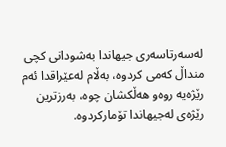له‌سه‌رتاسه‌ری‌ جیهاندا به‌شودانی‌ كچی منداڵ كه‌می كردوه‌، به‌ڵام له‌عێراقدا ئه‌م رێژه‌یه‌ روەو هه‌ڵكشان چوە، به‌رزترین رێژه‌ی‌ له‌جیهاندا تۆماركردوه‌.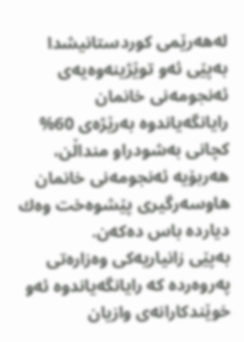له‌هه‌رێمی‌ كوردستانیشدا به‌پێی‌ ئه‌و توێژینه‌وه‌یه‌ی‌ ئه‌نجومه‌نی‌ خانمان رایانگه‌یاندوه‌ به‌رێژه‌ی‌ 60% كچانی‌ به‌شودراو منداڵن، هه‌ربۆیه‌ ئه‌نجومه‌نی‌ خانمان هاوسه‌رگیری‌ پێشوه‌خت وه‌ك دیارده‌ باس ده‌كه‌ن.
بە‌پێی زانیاریه‌كی‌ وه‌زاره‌تی‌ په‌روه‌رده‌ كه‌ رایانگه‌یاندوه‌ ئه‌و خوێندكارانه‌ی‌ وازیان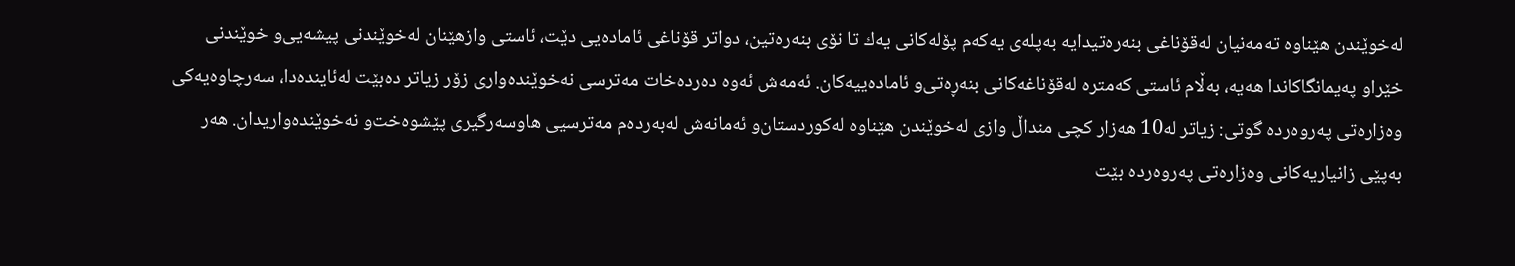له‌خوێندن هێناوه‌ ته‌مه‌نیان له‌قۆناغی بنه‌ره‌تیدایه‌ به‌پله‌ی‌ یه‌كه‌م پۆله‌كانی‌ یه‌ك تا نۆی بنه‌ره‌تین، دواتر قۆناغی ئاماده‌یی دێت، ئاستی‌ وازهێنان له‌خوێندنی‌ پیشه‌یی‌‌و خوێندنی‌ خێراو په‌یمانگاكاندا هه‌یه‌، به‌ڵام ئاستی‌ كه‌متره‌ له‌قۆناغه‌كانی‌ بنه‌ڕه‌تی‌‌و ئاماده‌ییه‌كان. ئه‌مه‌ش ئه‌وه‌ ده‌رده‌خات مه‌ترسی نه‌خوێنده‌واری‌ زۆر زیاتر ده‌بێت له‌ئاینده‌دا، سه‌رچاوه‌یه‌كی‌ وه‌زاره‌تی‌ په‌روه‌رده‌ گوتی‌: زیاتر له‌10 هه‌زار كچی‌ منداڵ وازی‌ له‌خوێندن هێناوه‌ له‌كوردستان‌و ئه‌مانه‌ش له‌به‌رده‌م مەترسیی هاوسه‌رگیری‌ پێشوه‌خت‌و نه‌خوێنده‌واریدان. هه‌ر به‌پێی‌ زانیاریه‌كانی‌ وه‌زاره‌تی‌ په‌روه‌رده‌ بێت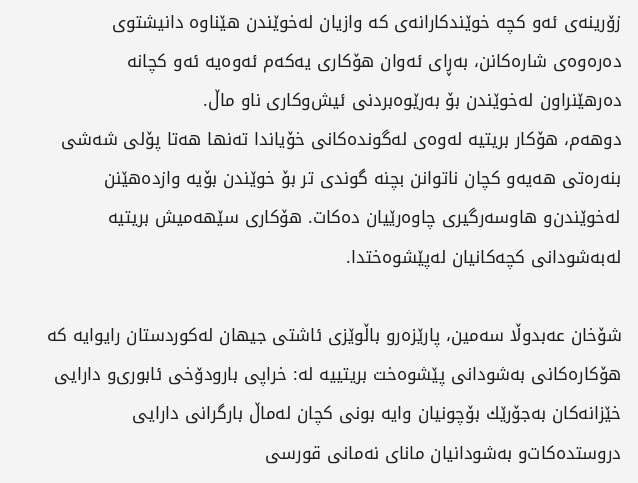زۆرینه‌ی‌ ئه‌و كچه‌ خوێندكارانه‌ی‌ كه‌ وازیان له‌خوێندن هێناوه‌ دانیشتوی‌ ده‌ره‌وه‌ی‌ شاره‌كانن، به‌ڕای ئه‌وان هۆكاری‌ یه‌كه‌م ئه‌وه‌یه‌ ئه‌و كچانه‌ ده‌رهێنراون له‌خوێندن بۆ به‌رێوه‌بردنی‌ ئیش‌وكاری‌ ناو ماڵ.
دوهه‌م، هۆكار بریتیه‌ له‌وه‌ی‌ له‌گونده‌كانی‌ خۆیاندا ته‌نها هه‌تا پۆلی شه‌شی بنه‌ره‌تی‌ هه‌یه‌‌و كچان ناتوانن بچنه‌ گوندی‌ تر بۆ خوێندن بۆیه‌ وازده‌هێنن له‌خوێندن‌و هاوسه‌رگیری‌ چاوه‌رێیان ده‌كات. هۆكاری سێهه‌میش بریتیه‌ له‌به‌شودانی‌ كچه‌كانیان له‌پێشوه‌ختدا.

شۆخان عه‌بدوڵا سه‌مین، پارێزه‌رو باڵوێزی‌ ئاشتی‌ جیهان له‌كوردستان رایوایه‌ كه‌ هۆكاره‌كانی‌ به‌شودانی‌ پێشوه‌خت بریتییه‌ له‌: خراپی‌ بارودۆخی‌ ئابوری‌‌و دارایی‌ خێزانه‌كان به‌جۆرێك بۆچونیان وایه‌ بونی‌ كچان له‌ماڵ بارگرانی‌ دارایی‌ دروستده‌كات‌و به‌شودانیان مانای‌ نه‌مانی‌ قورسی‌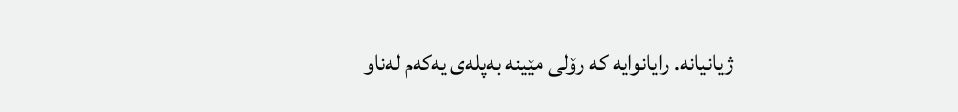ژیانیانه‌. رایانوایه‌ كه‌ رۆلی‌ مێینه‌ بە‌پله‌ی‌ یه‌كه‌م له‌ناو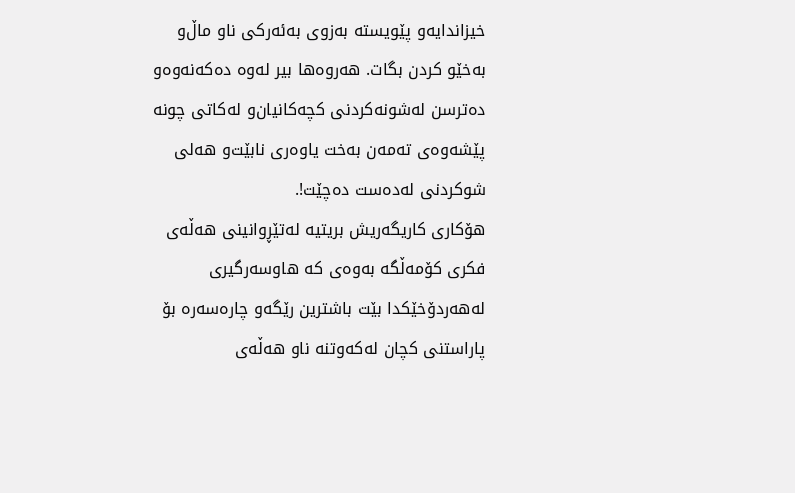خیزاندایه‌و پێویسته‌ بە‌زوی‌ بە‌ئه‌ركی‌ ناو ماڵ‌و بە‌خێو كردن بگات. هه‌روه‌ها بیر له‌وه ‌ده‌كه‌نه‌وه‌‌و ده‌ترسن له‌شونه‌كردنی‌ كچه‌كانیان‌و له‌كاتی‌ چونه‌ پێشه‌وه‌ی‌ ته‌مه‌ن به‌خت یاوه‌ری‌ نابێت‌و هه‌لی‌ شوكردنی‌ له‌ده‌ست ده‌چێت!.
هۆكاری كاریگه‌ریش بریتیه‌ له‌تێڕوانینی‌ هه‌ڵه‌ی‌ فكری‌ كۆمه‌ڵگه‌ به‌وه‌ی‌ كه‌ هاوسه‌رگیری‌ له‌هه‌ردۆخێكدا بێت باشترین رێگه‌و چاره‌سه‌ره‌ بۆ پاراستنی‌ كچان له‌كه‌وتنه‌ ناو هه‌ڵه‌ی‌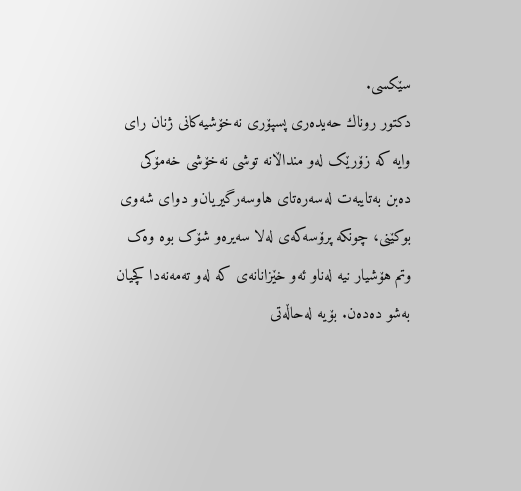سێكسی.
دكتور روناك حه‌یده‌ری‌ پسپۆری‌ نه‌خۆشیه‌كانی‌ ژنان رای وایه‌ كه‌ زۆرێک لەو منداڵانە توشی نەخۆشی خەمۆکی دەبن بە‌تایبەت لە‌سەرەتای هاوسەرگیریان‌و دوای شەوی بوکێنی، چونکە پرۆسەکەی لەلا سەیرە‌و شۆک بوە وەک وتم هۆشیار نیە لەناو ئەو خێزانانەی کە لەو تەمەنه‌دا کچیان بەشو دەدەن. بۆیە لە‌حاڵەتی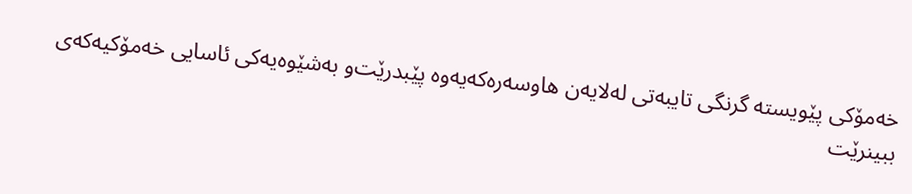خەمۆکی پێویستە گرنگی تایبەتی‌ لەلایەن هاوسەرەکەیەوە پێبدرێت‌و بەشێوەیەکی ئاسایی خەمۆکیەکەی ببینرێت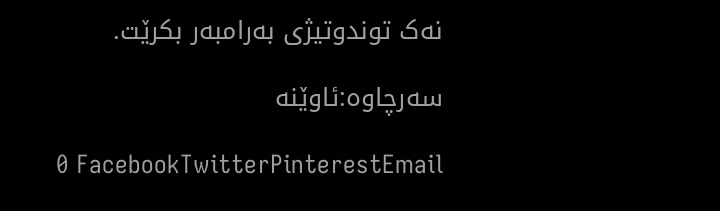نەک توندوتیژی بەرامبەر بکرێت.

سەرچاوە:ئاوێنە

0 FacebookTwitterPinterestEmail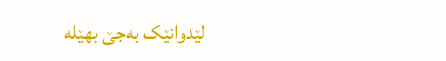لێدوانێک بەجێ بهێلە